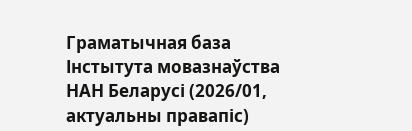Граматычная база Інстытута мовазнаўства НАН Беларусі (2026/01, актуальны правапіс)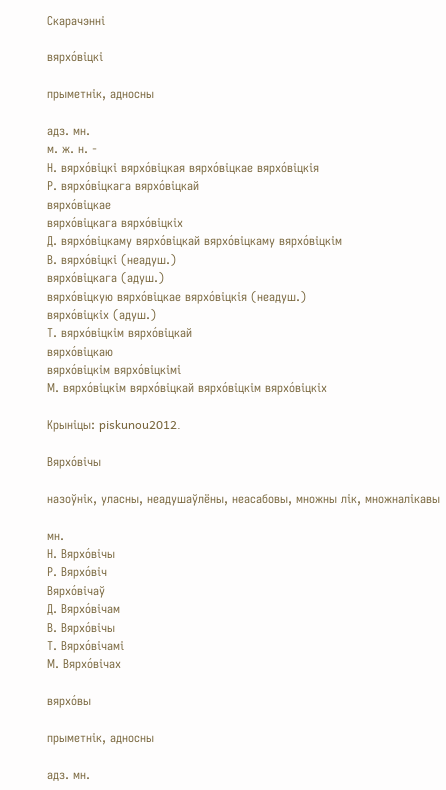Скарачэнні

вярхо́віцкі

прыметнік, адносны

адз. мн.
м. ж. н. -
Н. вярхо́віцкі вярхо́віцкая вярхо́віцкае вярхо́віцкія
Р. вярхо́віцкага вярхо́віцкай
вярхо́віцкае
вярхо́віцкага вярхо́віцкіх
Д. вярхо́віцкаму вярхо́віцкай вярхо́віцкаму вярхо́віцкім
В. вярхо́віцкі (неадуш.)
вярхо́віцкага (адуш.)
вярхо́віцкую вярхо́віцкае вярхо́віцкія (неадуш.)
вярхо́віцкіх (адуш.)
Т. вярхо́віцкім вярхо́віцкай
вярхо́віцкаю
вярхо́віцкім вярхо́віцкімі
М. вярхо́віцкім вярхо́віцкай вярхо́віцкім вярхо́віцкіх

Крыніцы: piskunou2012.

Вярхо́вічы

назоўнік, уласны, неадушаўлёны, неасабовы, множны лік, множналікавы

мн.
Н. Вярхо́вічы
Р. Вярхо́віч
Вярхо́вічаў
Д. Вярхо́вічам
В. Вярхо́вічы
Т. Вярхо́вічамі
М. Вярхо́вічах

вярхо́вы

прыметнік, адносны

адз. мн.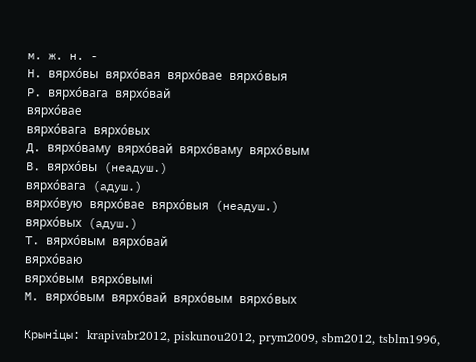м. ж. н. -
Н. вярхо́вы вярхо́вая вярхо́вае вярхо́выя
Р. вярхо́вага вярхо́вай
вярхо́вае
вярхо́вага вярхо́вых
Д. вярхо́ваму вярхо́вай вярхо́ваму вярхо́вым
В. вярхо́вы (неадуш.)
вярхо́вага (адуш.)
вярхо́вую вярхо́вае вярхо́выя (неадуш.)
вярхо́вых (адуш.)
Т. вярхо́вым вярхо́вай
вярхо́ваю
вярхо́вым вярхо́вымі
М. вярхо́вым вярхо́вай вярхо́вым вярхо́вых

Крыніцы: krapivabr2012, piskunou2012, prym2009, sbm2012, tsblm1996,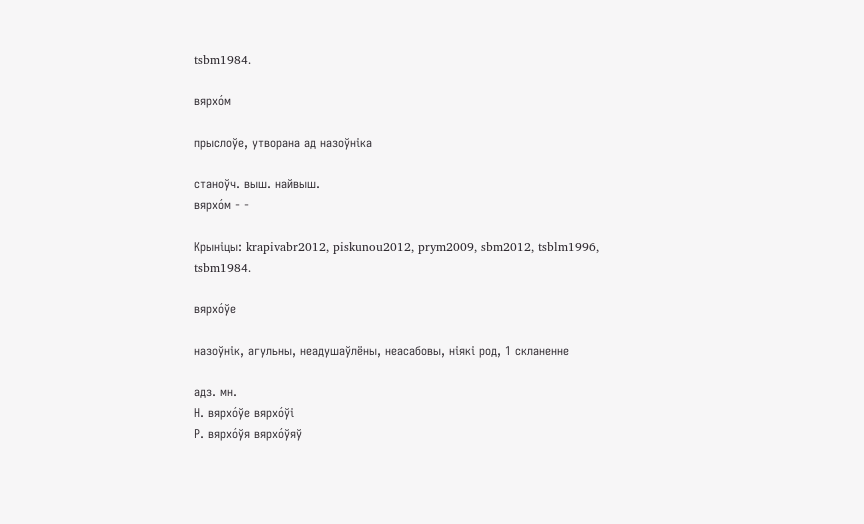tsbm1984.

вярхо́м

прыслоўе, утворана ад назоўніка

станоўч. выш. найвыш.
вярхо́м - -

Крыніцы: krapivabr2012, piskunou2012, prym2009, sbm2012, tsblm1996, tsbm1984.

вярхо́ўе

назоўнік, агульны, неадушаўлёны, неасабовы, ніякі род, 1 скланенне

адз. мн.
Н. вярхо́ўе вярхо́ўі
Р. вярхо́ўя вярхо́ўяў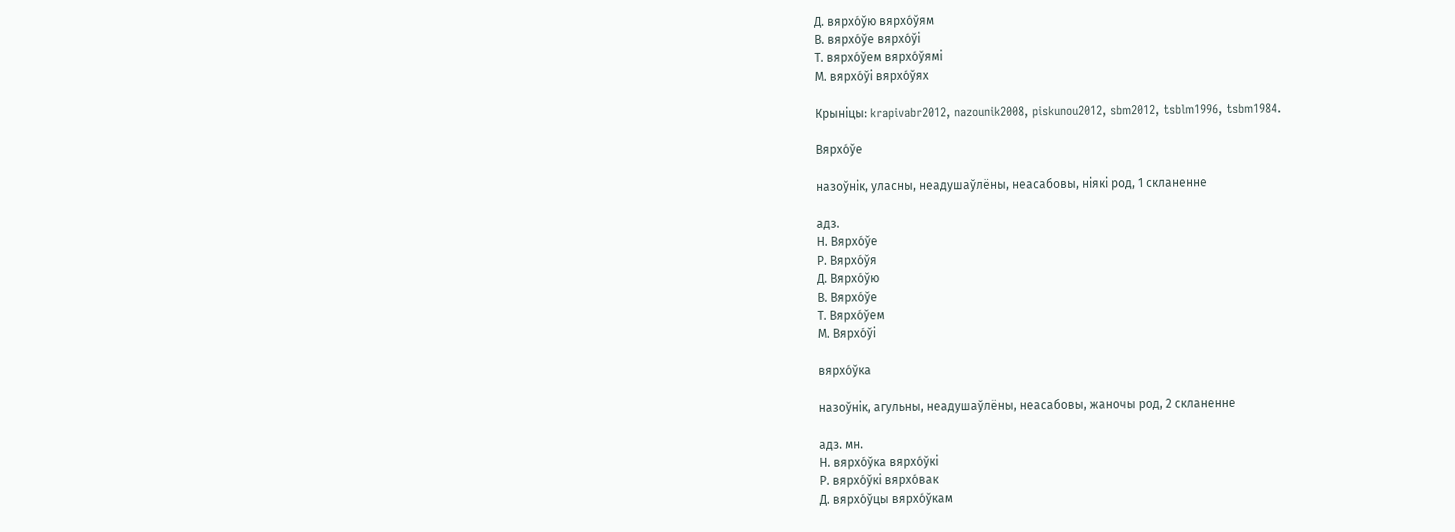Д. вярхо́ўю вярхо́ўям
В. вярхо́ўе вярхо́ўі
Т. вярхо́ўем вярхо́ўямі
М. вярхо́ўі вярхо́ўях

Крыніцы: krapivabr2012, nazounik2008, piskunou2012, sbm2012, tsblm1996, tsbm1984.

Вярхо́ўе

назоўнік, уласны, неадушаўлёны, неасабовы, ніякі род, 1 скланенне

адз.
Н. Вярхо́ўе
Р. Вярхо́ўя
Д. Вярхо́ўю
В. Вярхо́ўе
Т. Вярхо́ўем
М. Вярхо́ўі

вярхо́ўка

назоўнік, агульны, неадушаўлёны, неасабовы, жаночы род, 2 скланенне

адз. мн.
Н. вярхо́ўка вярхо́ўкі
Р. вярхо́ўкі вярхо́вак
Д. вярхо́ўцы вярхо́ўкам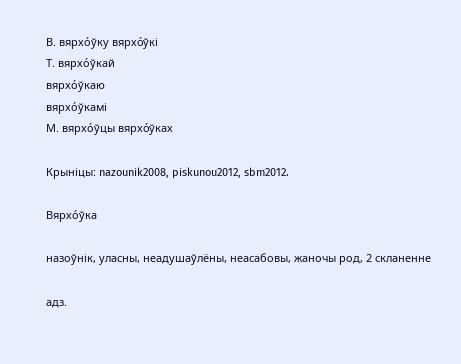В. вярхо́ўку вярхо́ўкі
Т. вярхо́ўкай
вярхо́ўкаю
вярхо́ўкамі
М. вярхо́ўцы вярхо́ўках

Крыніцы: nazounik2008, piskunou2012, sbm2012.

Вярхо́ўка

назоўнік, уласны, неадушаўлёны, неасабовы, жаночы род, 2 скланенне

адз.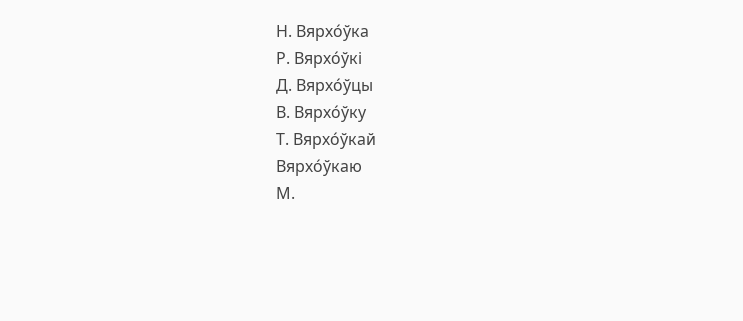Н. Вярхо́ўка
Р. Вярхо́ўкі
Д. Вярхо́ўцы
В. Вярхо́ўку
Т. Вярхо́ўкай
Вярхо́ўкаю
М.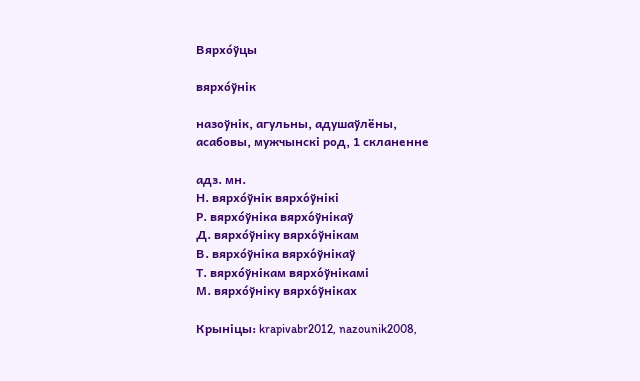Вярхо́ўцы

вярхо́ўнік

назоўнік, агульны, адушаўлёны, асабовы, мужчынскі род, 1 скланенне

адз. мн.
Н. вярхо́ўнік вярхо́ўнікі
Р. вярхо́ўніка вярхо́ўнікаў
Д. вярхо́ўніку вярхо́ўнікам
В. вярхо́ўніка вярхо́ўнікаў
Т. вярхо́ўнікам вярхо́ўнікамі
М. вярхо́ўніку вярхо́ўніках

Крыніцы: krapivabr2012, nazounik2008,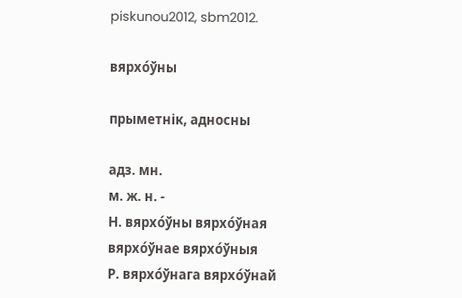piskunou2012, sbm2012.

вярхо́ўны

прыметнік, адносны

адз. мн.
м. ж. н. -
Н. вярхо́ўны вярхо́ўная вярхо́ўнае вярхо́ўныя
Р. вярхо́ўнага вярхо́ўнай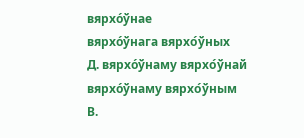вярхо́ўнае
вярхо́ўнага вярхо́ўных
Д. вярхо́ўнаму вярхо́ўнай вярхо́ўнаму вярхо́ўным
В.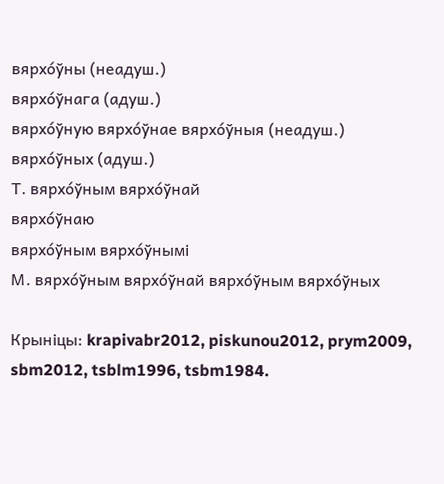вярхо́ўны (неадуш.)
вярхо́ўнага (адуш.)
вярхо́ўную вярхо́ўнае вярхо́ўныя (неадуш.)
вярхо́ўных (адуш.)
Т. вярхо́ўным вярхо́ўнай
вярхо́ўнаю
вярхо́ўным вярхо́ўнымі
М. вярхо́ўным вярхо́ўнай вярхо́ўным вярхо́ўных

Крыніцы: krapivabr2012, piskunou2012, prym2009, sbm2012, tsblm1996, tsbm1984.